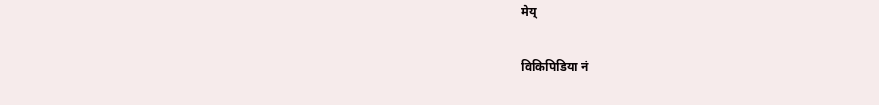मेय्

विकिपिडिया नं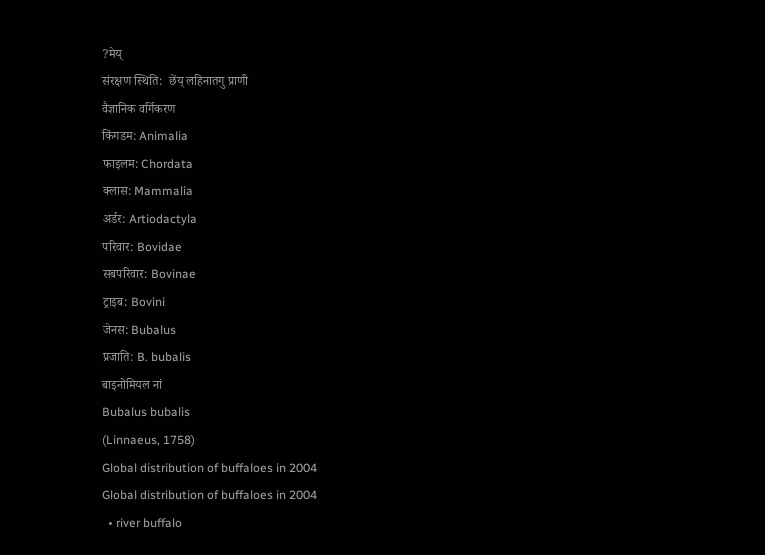?मेय्
संरक्षण स्थिति:  छेंय् लहिनातगु प्राणी
वैज्ञानिक वर्गिकरण
किंगडम: Animalia
फाइलम: Chordata
क्लास: Mammalia
अर्डर: Artiodactyla
परिवार: Bovidae
सबपरिवार: Bovinae
ट्राइब: Bovini
जेनस: Bubalus
प्रजाति: B. bubalis
बाइनोमियल नां
Bubalus bubalis
(Linnaeus, 1758)
Global distribution of buffaloes in 2004
Global distribution of buffaloes in 2004
  • river buffalo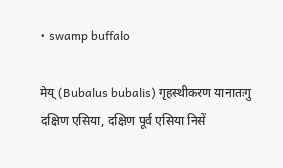• swamp buffalo

मेय् (Bubalus bubalis) गृहस्थीकरण यानातःगु दक्षिण एसिया, दक्षिण पूर्व एसिया निसें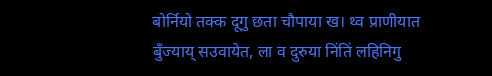बोर्नियो तक्क दूगु छता चौपाया ख। थ्व प्राणीयात बुँज्याय् सउवायेत, ला व दुरुया निंतिं लहिनिगु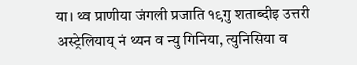या। थ्व प्राणीया जंगली प्रजाति १९गु शताब्दीइ उत्तरी अस्ट्रेलियाय् नं थ्यन व न्यु गिनिया, त्युनिसिया व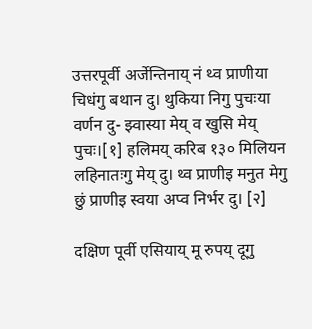उत्तरपूर्वी अर्जेन्तिनाय् नं थ्व प्राणीया चिधंगु बथान दु। थुकिया निगु पुचःया वर्णन दु- झ्वास्या मेय् व खुसि मेय् पुचः।[१] हलिमय् करिब १३० मिलियन लहिनातःगु मेय्‌ दु। थ्व प्राणीइ मनुत मेगु छुं प्राणीइ स्वया अप्व निर्भर दु। [२]

दक्षिण पूर्वी एसियाय् मू रुपय् दूगु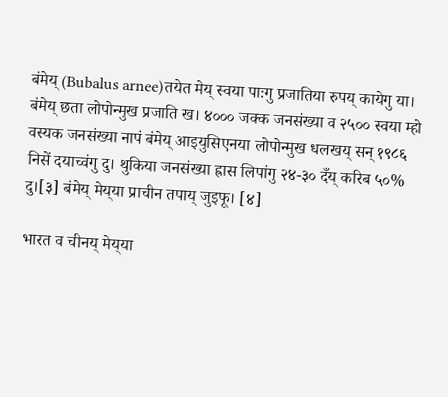बंमेय् (Bubalus arnee)तयेत मेय् स्वया पाःगु प्रजातिया रुपय् कायेगु या। बंमेय् छता लोपोन्मुख प्रजाति ख। ४००० जक्क जनसंख्या व २५०० स्वया म्हो वस्यक जनसंख्या नापं बंमेय् आइयुसिएनया लोपोन्मुख धलखय् सन् १९८६ निसें दयाच्वंगु दु। थुकिया जनसंख्या ह्रास लिपांगु २४-३० दँय् करिब ५०% दु।[३] बंमेय् मेय्‌या प्राचीन तपाय् जुइफू। [४]

भारत व चीनय् मेय्‌या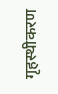गृहस्थीकरण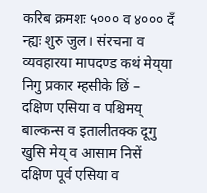करिब क्रमशः ५००० व ४००० दँ न्ह्यः शुरु जुल। संरचना व व्यवहारया मापदण्ड कथं मेय्‌या निगु प्रकार म्हसीके छिं – दक्षिण एसिया व पश्चिमय् बाल्कन्स व इतालीतक्क दूगु खुसि मेय् व आसाम निसें दक्षिण पूर्व एसिया व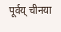पूर्वय् चीनया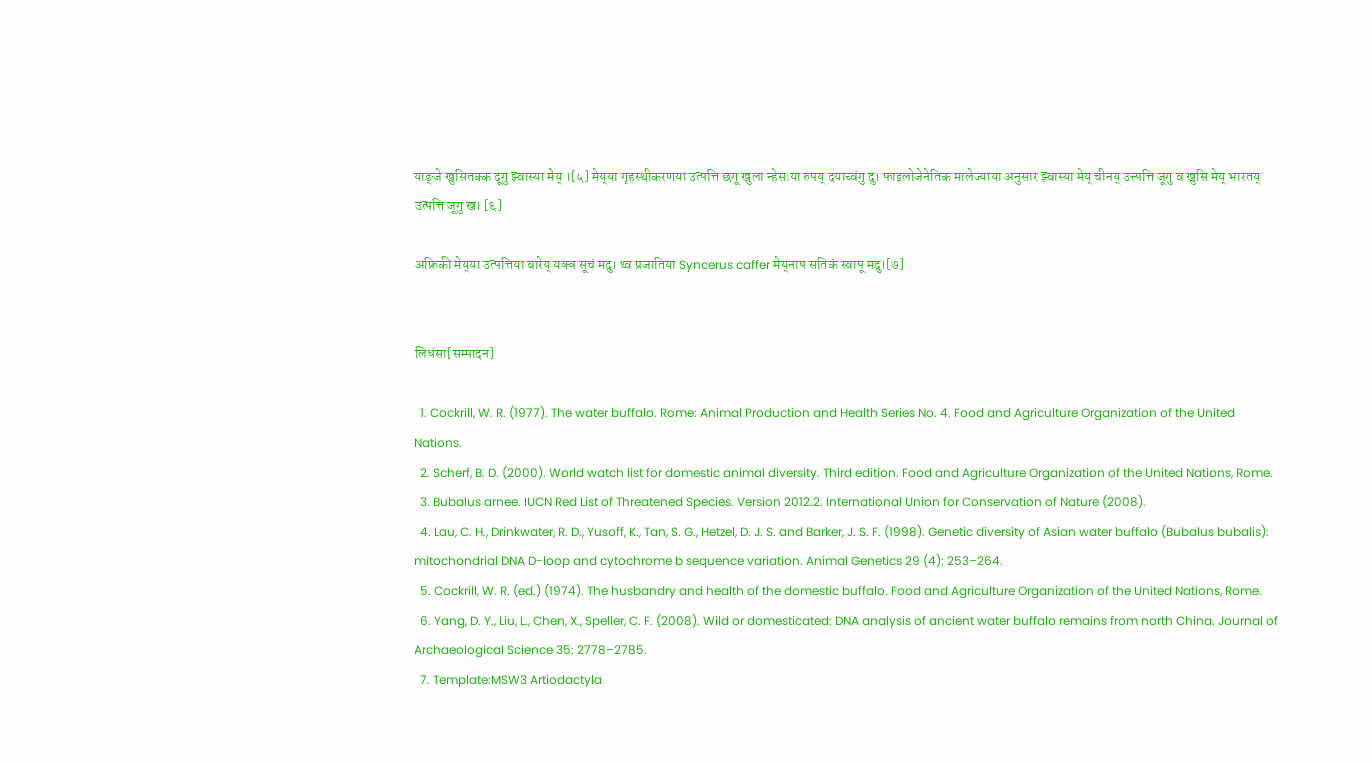याङ्जे खुसितक्क दूगु झ्वास्या मेय् ।[५] मेय्‌या गृहस्थीकरणया उत्पत्ति छगू खुला न्हेसःया रुपय् दयाच्वंगु दु। फाइलोजेनेतिक मालेज्याया अनुसार झ्वास्या मेय् चीनय् उत्त्पत्ति जूगु व खुसि मेय् भारतय् उत्पत्ति जूगु ख। [६]

अफ्रिकी मेय्‌या उत्पत्तिया बारेय् यक्व सूचं मदु। थ्व प्रजातिया Syncerus caffer मेय्‌नाप सतिकं स्वापू मदु।[७]


लिधंसा[सम्पादन]

  1. Cockrill, W. R. (1977). The water buffalo. Rome: Animal Production and Health Series No. 4. Food and Agriculture Organization of the United Nations.
  2. Scherf, B. D. (2000). World watch list for domestic animal diversity. Third edition. Food and Agriculture Organization of the United Nations, Rome.
  3. Bubalus arnee. IUCN Red List of Threatened Species. Version 2012.2. International Union for Conservation of Nature (2008).
  4. Lau, C. H., Drinkwater, R. D., Yusoff, K., Tan, S. G., Hetzel, D. J. S. and Barker, J. S. F. (1998). Genetic diversity of Asian water buffalo (Bubalus bubalis): mitochondrial DNA D-loop and cytochrome b sequence variation. Animal Genetics 29 (4): 253–264.
  5. Cockrill, W. R. (ed.) (1974). The husbandry and health of the domestic buffalo. Food and Agriculture Organization of the United Nations, Rome.
  6. Yang, D. Y., Liu, L., Chen, X., Speller, C. F. (2008). Wild or domesticated: DNA analysis of ancient water buffalo remains from north China. Journal of Archaeological Science 35: 2778–2785.
  7. Template:MSW3 Artiodactyla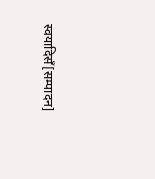स्वयादिसँ[सम्पादन]